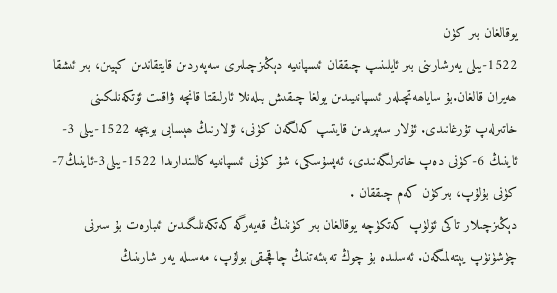يوقالغان بىر كۈن
1522-يىلى يەرشارىنى بىر ئايلىنىپ چىققان ئىسپانىيە دېڭىزچىلىرى سەپەردىن قايتقاندىن كېيىن، بىر ئىشقا ھەيران قالغان.بۇ ساياھەتچىلەر ئىسپانىيىدىن يولغا چىقىش بىلەنلا ئارلىقتا قانچە ۋاقىت ئۆتكەنلىكىنى خاتىرلەپ تۇرغانىدى. ئۇلار سەپرىدىن قايتىپ كەلگەن كۈنى، ئۇلارنىڭ ھېسابى بويىچە 1522-يىلى 3-ئاينىڭ 6-كۈنى دەپ خاتىرلىگەنىدى، ئەپسۇسكى، شۇ كۈنى ئىسپانىيە كالىندارىدا 1522-يىلى3-ئاينىڭ7-كۈنى بۇلۇپ، بىركۈن كەم چىققان .
دېڭىزچىلار تاكى ئۆلۈپ كەتكۈچە يوقالغان بىر كۈننىڭ قەيەرگە كەتكەنلىگىدىن ئىبارەت بۇ سىرنى چۈشۈنۈپ يېتەلمىگەن. ئەسلىدە بۇ چوڭ تەبىئەتنىڭ چاقچىقى بولۇپ، مەسىلە يەر شارىنىڭ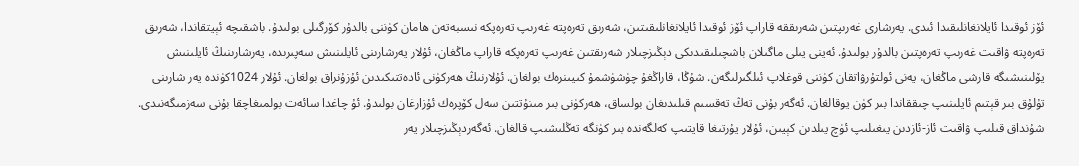ئۆز ئوقىدا ئايلانغانلىقىدا ئىدى. يەرشارى غەرىپتىن شەرىققە قاراپ ئۆز ئوقىدا ئايلانغانلىقىتىن، شەرىق تەرەپتە غەرىپ تەرەپكە نىسبەتەن ھامان كۈننى بالدۇر كۆرگىلى بولىدۇ. باشقىچە ئېيتقاندا، شەرىق تەرەپتە ۋاقىت غەرىپ تەرەپتىن بالدۇر بولىدۇ. ئەينى يىلى ماگىلان باشچىلىقىدىكى دېڭىزچىلار شەرىقتىن غەرىپ تەرەپكە قاراپ ماڭغان، ئۇلار يەرشارىنى ئايلىنىش سەپىرىدە، يەرشارىنىڭ ئايلىنىش يۆلىنىشىگە قارشى ماڭغان، يەنى ئولتۇرۋاتقان كۈننى قوغلاپ ئىلگىرلىگەن. شۇڭا، قاراڭغۇ چۈشۈشمۇ كىيىنرەك بولغان. ئۇلارنىڭ ھەركۈنى ئادەتتىكىدىن ئۇزۇنراق بولغان. ئۇلار 1024كۈندە يەر شارىنى تۇلۇق بىر قېتىم ئايلىنىپ چىققاندا بىر كۈن يوقالغان. ئەگەر بۇنى تەڭ تەقسىم قىلىدىغان بولساق، ھەركۈنى بىر مىنۇتتىن سەل كۆپرەك ئۇزارغان بولىدۇ. ئۇ چاغدا سائەت بولمىغاچقا بۇنى سەزمىگەنىدى. شۇنداق قىلىپ ۋاقىت ئاز-ئازدىن يىغىلىپ ئۈچ يىلدىن كېيىن، ئۇلار يۇرتىغا قايتىپ كەلگەندە بىر كۈنگە تەڭلىشىپ قالغان. ئەگەردېڭىزچىلار يەر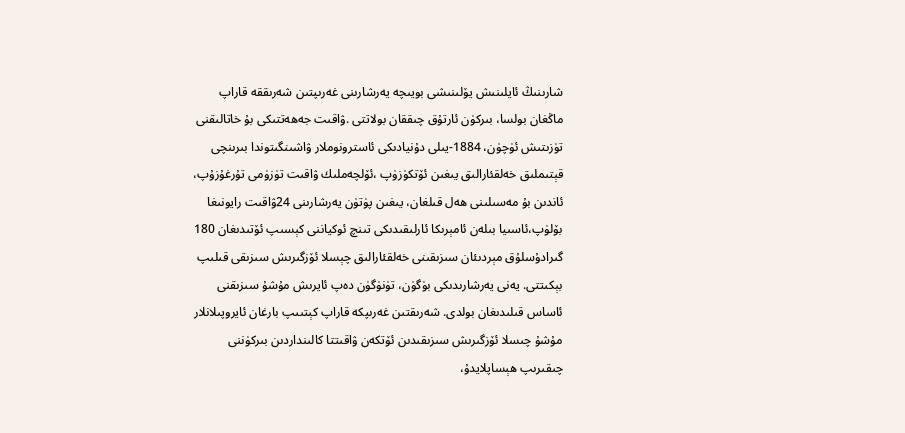شارىنىڭ ئايلىنىش يۆلىنىشى بويىچە يەرشارىنى غەرىپتىن شەرىققە قاراپ ماڭغان بولسا، بىركۈن ئارتۇق چىققان بولاتتى .ۋاقىت جەھەتتىكى بۇ خاتالىقنى تۈزىتىش ئۈچۈن، 1884-يىلى دۇنيادىكى ئاسترونوملار ۋاشىنگىتوندا بىرىنچى قېتىملىق خەلقئارالىق يىغىن ئۆتكۈزۈپ ،ئۆلچەملىك ۋاقىت تۈزۈمى تۇرغۇزۇپ، ئاندىن بۇ مەسىلىنى ھەل قىلغان، يىغىن پۈتۈن يەرشارىنى 24ۋاقىت رايونىغا بۆلۈپ،ئاسىيا بىلەن ئامېرىكا ئارلىقىدىكى تىنچ ئوكياننى كېسىپ ئۆتىدىغان 180 گىرادۇسلۇق مېردىئان سىزىقىنى خەلقئارالىق چېسلا ئۆزگىرىش سىزىقى قىلىپ بېكىتتى. يەنى يەرشارىدىكى بۈگۈن، تۈنۈگۈن دەپ ئايرىش مۇشۇ سىزىقنى ئاساس قىلىدىغان بولدى. شەرىقتىن غەرىپكە قاراپ كېتىىپ بارغان ئايروپىلانلار مۇشۇ چىسلا ئۆزگىرىش سىزىقىدىن ئۆتكەن ۋاقىتتا كالىنداردىن بىركۈننى چىقىرىپ ھېساپلايدۇ،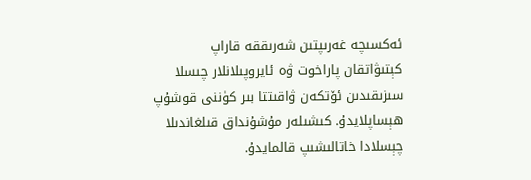ئەكسىچە غەرىپتىن شەرىققە قاراپ كېتىۋاتقان پاراخوت ۋە ئايروپىلانلار چىسلا سىزىقىدىن ئۆتكەن ۋاقىتتا بىر كۈننى قوشۇپ ھېساپلايدۇ. كىشىلەر مۇشۇنداق قىلغاندىلا چېسلادا خاتالىشىپ قالمايدۇ.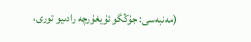(مەنبەسى: جۇڭگو ئۇيغۇرچە رادىيو تورى،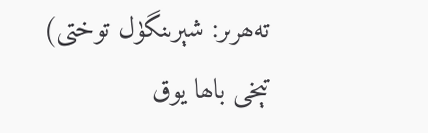تەھرىر: شېرىنگۈل توختى)
تېخى باھا يوق